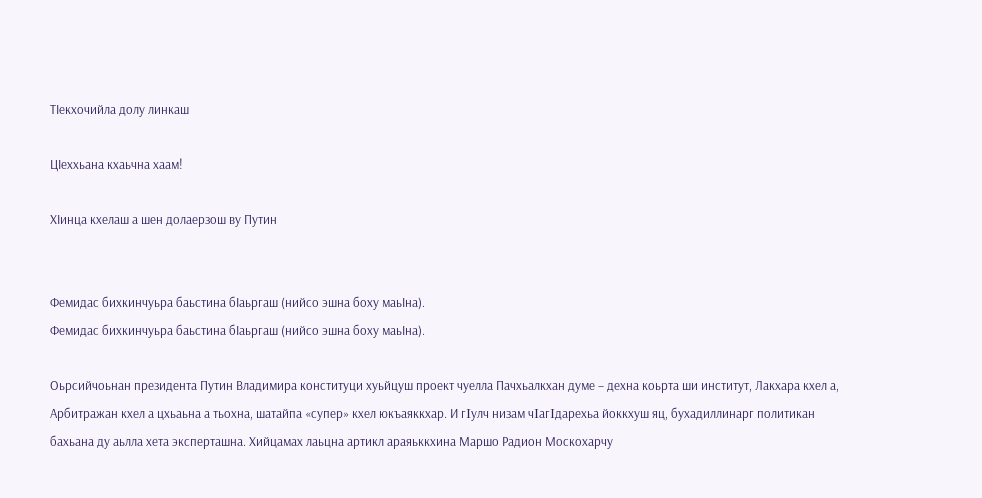ТIекхочийла долу линкаш

ЦIеххьана кхаьчна хаам!

ХIинца кхелаш а шен долаерзош ву Путин


Фемидас бихкинчуьра баьстина бIаьргаш (нийсо эшна боху маьIна).
Фемидас бихкинчуьра баьстина бIаьргаш (нийсо эшна боху маьIна).

Оьрсийчоьнан президента Путин Владимира конституци хуьйцуш проект чуелла Пачхьалкхан думе – дехна коьрта ши институт, Лакхара кхел а, Арбитражан кхел а цхьаьна а тьохна, шатайпа «супер» кхел юкъаяккхар. И гΙулч низам чΙагΙдарехьа йоккхуш яц, бухадиллинарг политикан бахьана ду аьлла хета эксперташна. Хийцамах лаьцна артикл араяьккхина Маршо Радион Москохарчу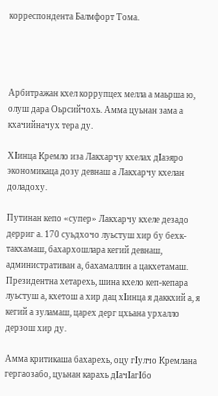корреспондента Балмфорт Тома.




Арбитражан кхел коррупцех мелла а маьрша ю, олуш дара Оьрсийчохь. Амма цуьнан зама а кхачийначух тера ду.

ХΙинца Кремло иза Лакхарчу кхелах дΙаэяро экономикаца дозу девнаш а Лакхарчу кхелан доладоху.

Путинан кепо «супер» Лакхарчу кхеле дезадо дерриг а. 170 суьдхочо луьстуш хир бу бехк-такхамаш, бахархошлара кегий девнаш, административан а, бахамаллин а цакхетамаш. Президентна хетарехь, шина кхело кеп-кепара луьстуш а, кхетош а хир дац хΙинца я даккхий а, я кегий а зуламаш, царех дерг цхьана урхалло дерзош хир ду.

Амма критикаша бахарехь, оцу гΙулчо Кремлана гергаозабо, цуьнан карахь дΙачΙагΙбо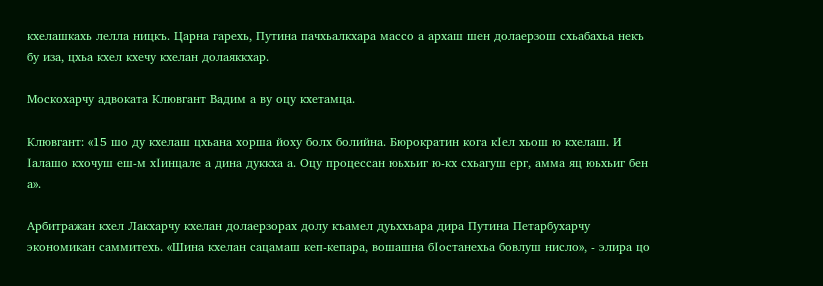кхелашкахь лелла ницкъ. Царна гарехь, Путина пачхьалкхара массо а архаш шен долаерзош схьабахьа некъ бу иза, цхьа кхел кхечу кхелан долаяккхар.

Москохарчу адвоката Клювгант Вадим а ву оцу кхетамца.

Клювгант: «15 шо ду кхелаш цхьана хорша йоху болх болийна. Бюрократин кога кΙел хьош ю кхелаш. И Ιалашо кхочуш еш-м хΙинцале а дина дуккха а. Оцу процессан юьхьиг ю-кх схьагуш ерг, амма яц юьхьиг бен а».

Арбитражан кхел Лакхарчу кхелан долаерзорах долу къамел дуьххьара дира Путина Петарбухарчу экономикан саммитехь. «Шина кхелан сацамаш кеп-кепара, вошашна бΙостанехьа бовлуш нисло», - элира цо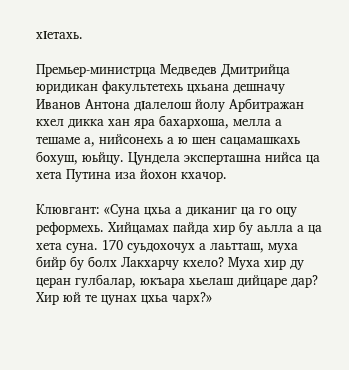хΙетахь.

Премьер-министрца Медведев Дмитрийца юридикан факультетехь цхьана дешначу Иванов Антона дΙалелош йолу Арбитражан кхел дикка хан яра бахархоша, мелла а тешаме а, нийсонехь а ю шен сацамашкахь бохуш, юьйцу. Цундела эксперташна нийса ца хета Путина иза йохон кхачор.

Клювгант: «Суна цхьа а диканиг ца го оцу реформехь. Хийцамах пайда хир бу аьлла а ца хета суна. 170 суьдохочух а лаьтташ, муха бийр бу болх Лакхарчу кхело? Муха хир ду церан гулбалар, юкъара хьелаш дийцаре дар? Хир юй те цунах цхьа чарх?»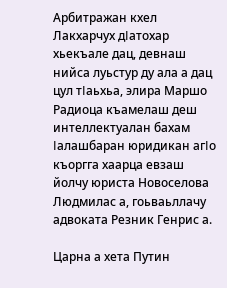Арбитражан кхел Лакхарчух дΙатохар хьекъале дац, девнаш нийса луьстур ду ала а дац цул тΙаьхьа, элира Маршо Радиоца къамелаш деш интеллектуалан бахам Ιалашбаран юридикан агΙо къоргга хаарца евзаш йолчу юриста Новоселова Людмилас а, гоьваьллачу адвоката Резник Генрис а.

Царна а хета Путин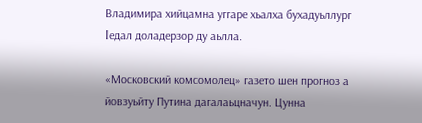Владимира хийцамна уггаре хьалха бухадуьллург Ιедал доладерзор ду аьлла.

«Московский комсомолец» газето шен прогноз а йовзуьйту Путина дагалаьцначун. Цунна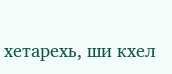хетарехь, ши кхел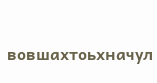вовшахтоьхначул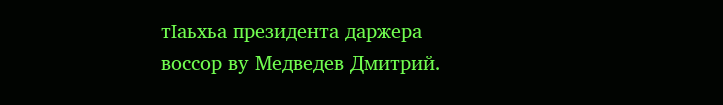тΙаьхьа президента даржера воссор ву Медведев Дмитрий.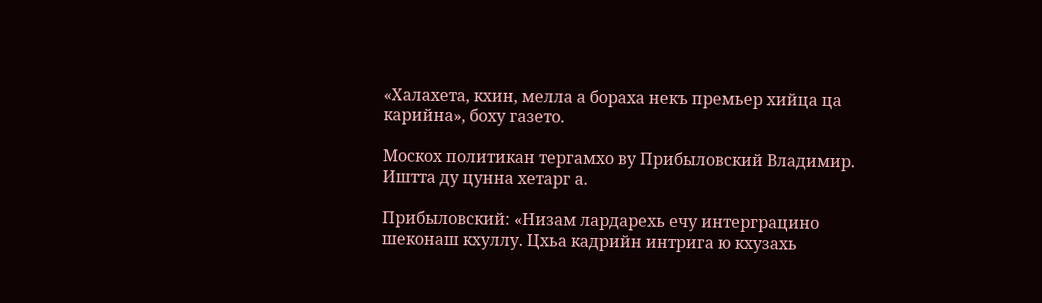«Халахета, кхин, мелла а бораха некъ премьер хийца ца карийна», боху газето.

Москох политикан тергамхо ву Прибыловский Владимир. Иштта ду цунна хетарг а.

Прибыловский: «Низам лардарехь ечу интерграцино шеконаш кхуллу. Цхьа кадрийн интрига ю кхузахь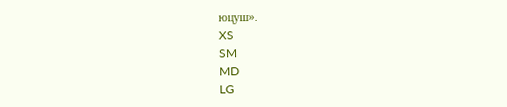юцуш».
XS
SM
MD
LG